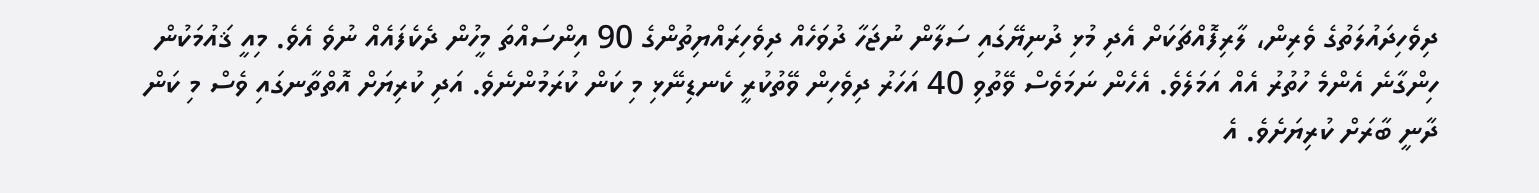ދިވެހިދައުލަތުގެ ވެރިން، ލާރިފޮއްޗަކަށް އެދި މުޅި ދުނިޔޭގައި ސަލާން ނުޖަހާ ދުވަހެއް ދިވެހިރައްޔިތުންގެ 90 އިންސައްތަ މީހުން ދެކެފައެއް ނުވެ އެވެ. މިއީ ޤައުމަކުން ހިންގާނެ އެންމެ ހުތުރު އެއް އަމަލެވެ. އެހެން ނަމަވެސް ވޭތުވި 40 އަހަރު ދިވެހިން ވޭތުކުރީ ކެނޑިނޭޅި މި ކަން ކުރަމުންނެވެ. އަދި ކުރިޔަށް އޮތްތާނގައި ވެސް މި ކަން ދާނީ ބާރަށް ކުރިޔަށެވެ. އެ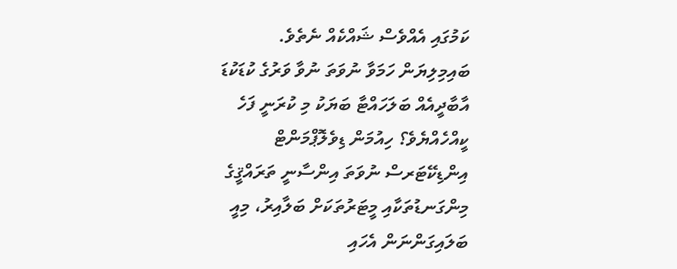ކަމުގައި އެއްވެސް ޝައްކެއް ނެތެވެ.
ބައިމިލިޔަން ހަމަވާ ނުވަތަ ނުވާ ވަރުގެ ކުޑަކުޑަ އާބާދީއެއް ބަލަހައްޓާ ބަޔަކު މި ކުރަނީ ފަހެ ކީއްހެއްޔެވެ؟ ހިއުމަން ޑިވެލޮޕްމަންޓް އިންޑިކޭޓަރސް ނުވަތަ އިންސާނީ ތަރައްޤީގެ މިންގަނޑުތަކާއި މީޓަރުތަކަށް ބަލާއިރު، މިއީ ބަލައިގަންނަން އެހައި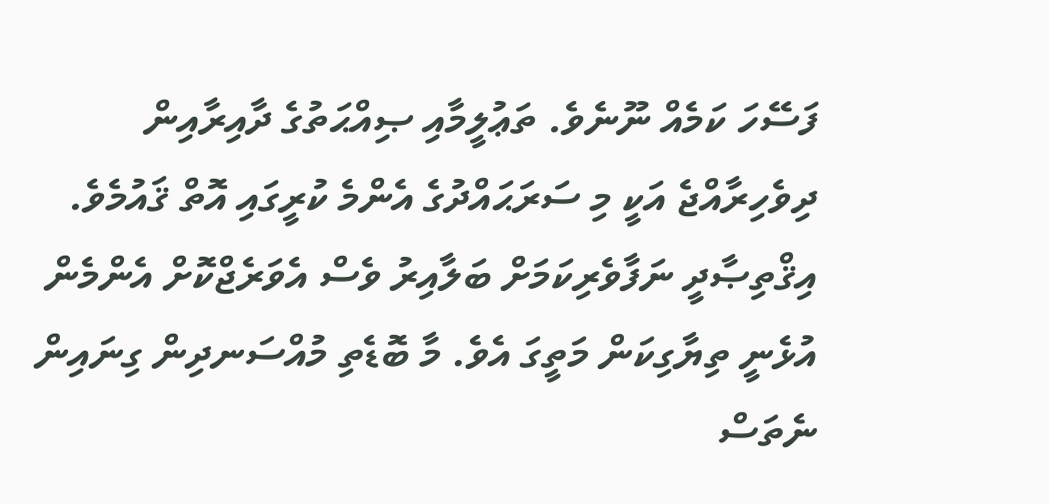ފަސޭހަ ކަމެއް ނޫނެވެ. ތަޢުލީމާއި ޞިއްޙަތުގެ ދާއިރާއިން ދިވެހިރާއްޖެ އަކީ މި ސަރަޙައްދުގެ އެންމެ ކުރީގައި އޮތް ޤައުމެވެ. އިޤްތިޞާދީ ނަފާވެރިކަމަށް ބަލާއިރު ވެސް އެވަރެޖްކޮށް އެންމެން އުޅެނީ ތިޔާގިކަން މަތީގަ އެވެ. މާ ބޮޑެތި މުއްސަނދިން ގިނައިން ނެތަސް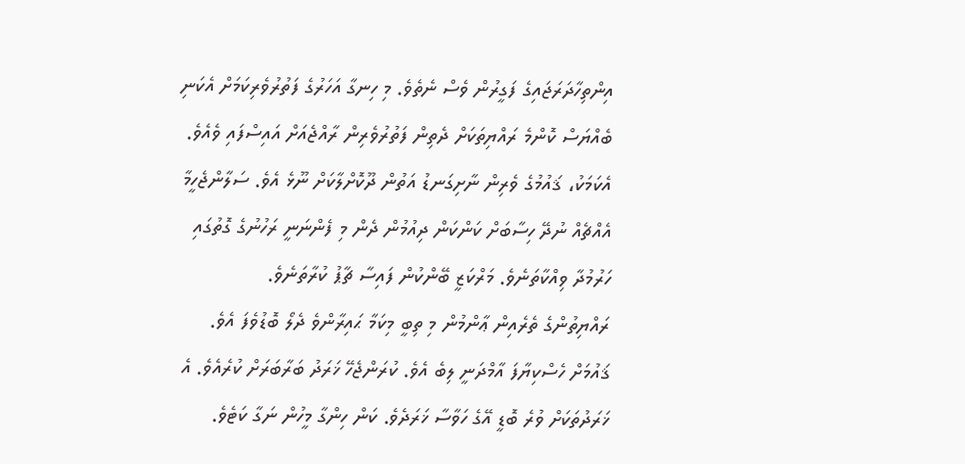އިންތިހާދަރަޖައިގެ ފަގީރުން ވެސް ނެތެވެ. މި ހިނގާ އަހަރުގެ ފަތުރުވެރިކަމަށް އެކަނި ބެއްޔަސް ކޮންމެ ރައްޔިތަކަށް ދެތިން ފަތުރުވެރިން ރާއްޖެއަށް އައިސްފައި ވެއެވެ. އެކަމަކު، ޤައުމުގެ ވެރިން ނާށިގަނޑު އަތުން ދޫކޮށްލާކަށް ނޫޅެ އެވެ. ސަލާންޖެހީމާ އެއްޗެއް ނުދޭ ހިސާބަށް ކަންކަން ދިއުމުން ދެން މި ފެންނަނީ ރަހުނުގެ ގޮތުގައި ހަރުމުދާ ވިއްކާތަނެވެ. މަރްކަޒީ ބޭންކުން ފައިސާ ޗާޕު ކުރާތަނެވެ.
ރައްޔިތުންގެ ތެރެއިން ޢާންމުން މި ތިބީ މިކަމާ ޙައިރާންވެ ދެލޯ ބޮޑުވެފަ އެވެ. ޤައުމަށް ހެސްކިޔާފަ އާމްދަނީ ލިބެ އެވެ. ކުރަންޖެހޭ ޚަރަދު ބަރާބަރަށް ކުރެއެވެ. އެ ޚަރަދުތަކަށް ވުރެ ބޮޑީ އޭގެ ހަވާސާ ޚަރަދެވެ. ކަން ހިންގާ މީހުން ނަގާ ކަޓެވެ.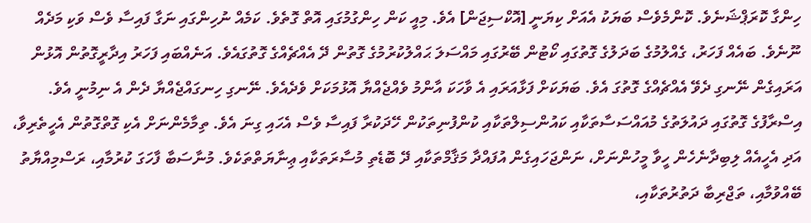ހިންގާ ކޮރަޕްޝަނެވެ. ކޮންމެވެސް ބަޔަކު އެއަށް ކިޔަނީ [އޮކްސިޖަން] އެވެ. މިއީ ކަން ހިންގުމުގައި އޮތް ގޮތެވެ. ކަމެއް ނުހިންގައި ނަގާ ފައިސާ ވެސް ވަކި މަދެއް ނޫނެވެ. ބައެއް ފަހަރު، ގެއްލުމުގެ ބަދަލުގެ ގޮތުގައި ކޯޓުން ބޭރުގައި މައްސަލަ ޙައްލުކުރުމުގެ ގޮތުން ދޭ އެއްޗެއްގެ ގޮތުގައެވެ. އަނެއްބައި ފަހަރު އިދާރީގޮތުން އޮޅުން އަރައިގެން ނޭނގި ދެވޭ އެއްޗެއްގެ ގޮތުގަ އެވެ. ބަޔަކަށް ފަޅާއަރައި އެ ވާހަކަ އާންމު ވެއްޖެއްޔާ އޮޅުމަކަށް ވެދެއެވެ. ނޭނގި ހިނގައްޖެއްޔާ ދެން އެ ނިމުނީ އެވެ.
އިސްރާފުގެ ގޮތުގައި ދައުލަތުގެ މުއައްސަސާތަކާއި ކައުންސިލްތަކާއި ކުންފުނިތަކުން ހޭދަކުރާ ފައިސާ ވެސް އެހައި ގިނަ އެވެ. ތިމާމެންނަށް އެކި ގޮތްގޮތުން އެހީތެރިވާ، އަދި އެހީއެއް ލިބިދާނެހެން ހީވާ މީހުންނަށް، ނަންޖަހައިގެން އުފައްދާ މަޤާމްތަކާއި ދޭ ބޮޑެތި މުސާރަތަކާއި ޢިނާޔަތްތަކެވެ. މުނާސަބާ ފާހަގަ ކުރުމާއި، ރަސްމިއްޔާތު ބޭއްވުމާއި، ތަޖްރިބާ ދަތުރުތަކާއި،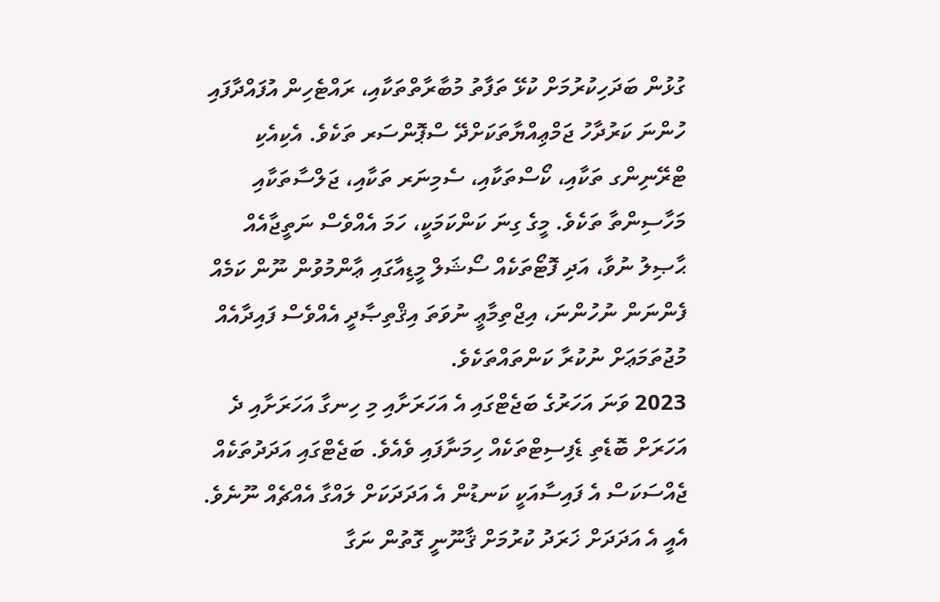ގުޅުން ބަދަހިކުރުމަށް ކުޅޭ ތަފާތު މުބާރާތްތަކާއި، ރައްޓެހިން އުފައްދާފައި ހުންނަ ކަރުދާހު ޖަމްޢިއްޔާތަކަށްދޭ ސްޕޮންސަރ ތަކެވެ. އެކިއެކި ޓްރޭނިންގ ތަކާއި، ކޯސްތަކާއި، ސެމިނަރ ތަކާއި، ޖަލްސާތަކާއި މަހާސިންތާ ތަކެވެ. މީގެ ގިނަ ކަންކަމަކީ، ހަމަ އެއްވެސް ނަތީޖާއެއް ޙާޞިލު ނުވާ، އަދި ފޮޓޯތަކެއް ސޯޝަލް މީޑިއާގައި ޢާންމުވުން ނޫން ކަމެއް ފެންނަން ނުހުންނަ، އިޖްތިމާޢީ ނުވަތަ އިޤްތިޞާދީ އެއްވެސް ފައިދާއެއް މުޖުތަމަޢަށް ނުކުރާ ކަންތައްތަކެވެ.
2023 ވަނަ އަހަރުގެ ބަޖެޓްގައި އެ އަހަރަށާއި މި ހިނގާ އަހަރަށާއި ދެ އަހަރަށް ބޮޑެތި ޑެފިސިޓްތަކެއް ހިމަނާފައި ވެއެވެ. ބަޖެޓްގައި އަދަދުތަކެއް ޖެއްސަކަސް އެ ފައިސާއަކީ ކަނޑުން އެ އަދަދަކަށް ލައްގާ އެއްޗެއް ނޫނެވެ. އެއީ އެ އަދަދަށް ޚަރަދު ކުރުމަށް ޤާނޫނީ ގޮތުން ނަގާ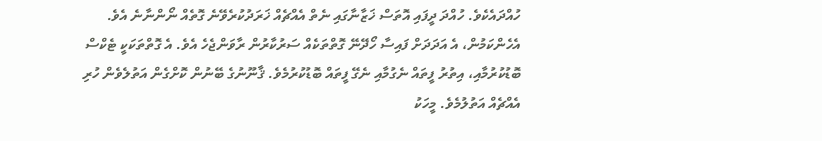ހުއްދައެކެވެ. ހުއްދަ ދީފައި އޮތަސް ޚަޒާނާގައި ނެތް އެއްޗެއް ޚަރަދުކުރެވޭނެ ގޮތެއް ނޯންނާނެ އެވެ. އެހެންކަމުން، އެ އަދަދަށް ފައިސާ ހޯދޭނޭ ގޮތްތަކެއް ސަރުކާރުން ރާވަންޖެހެ އެވެ. އެ ގޮތްތަކަކީ ޓެކްސް ބޮޑުކުރުމާއި، އިތުރު ފީތައް ނެގުމާއި ނެގޭ ފީތައް ބޮޑުކުރުމެވެ. ޤާނޫނުގެ ބޭނުން ކޮށްގެން އަތުލެވެން ހުރި އެއްޗެއް އަތުލުމެވެ. މީހަކު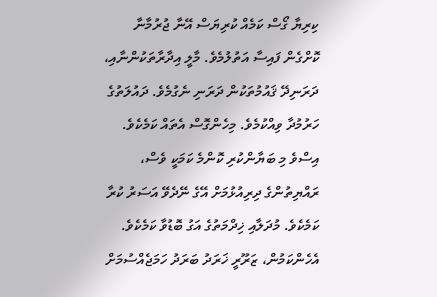ކިރިޔާ ގޯސް ކަމެއް ކުރިޔަސް އޭނާ ޖުރުމާނާ ކޮށްގެން ފައިސާ އަތުލުމެވެ. މާލީ އިދާރާތަކުންނާއި، ދަރަނިދޭ ޤައުމުތަކުން ދަރަނި ނެގުމެވެ. ދައުލަތުގެ ހަރުމުދާ ވިއްކުމެވެ. މިހެންގޮސް އެތައް ކަމެކެވެ.
އިސްވެ މި ބަޔާންކުރި ކޮންމެ ކަމަކީ ވެސް، ރައްޔިތުންގެ ދިރިއުޅުމަށް އޭގެ ނޭދެވޭ އަސަރު ކުރާ ކަމެކެވެ. މުދަލާއި ޚިދްމަތުގެ އަގު ބޮޑުވާ ކަމެކެވެ. އެހެންކަމުން، ޒަރޫރީ ޚަރަދު ބަރަދު ހަމަޖެއްސުމަށް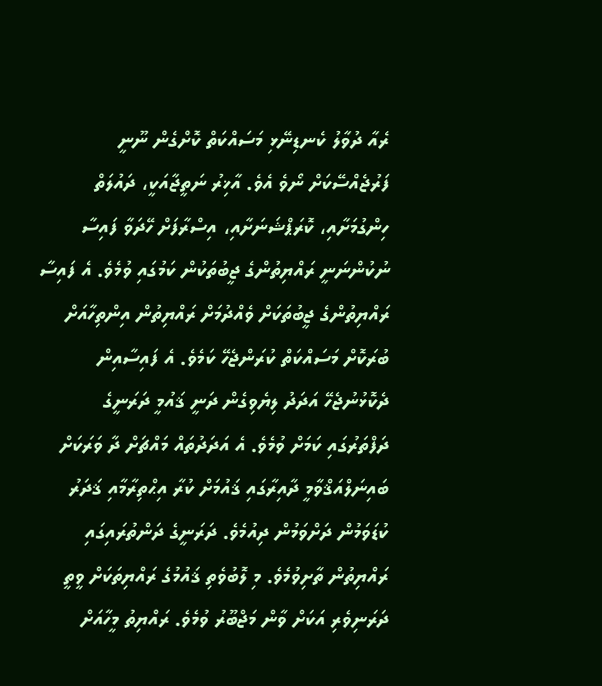ރެއާ ދުވާލު ކެނޑިނޭޅި މަސައްކަތް ކޮށްގެން ނޫނީ ފަރުޖެއްސޭކަށް ނޯވެ އެވެ. އާޚިރު ނަތީޖާއަކީ، ދައުލަތް ހިންގުމަށާއި، ކޮރަޕްޝަނަށާއި، އިސްރާފަށް ހޭދަވާ ފައިސާ ނުކުންނަނީ ރައްޔިތުންގެ ޖީބުތަކުން ކަމުގައި ވުމެވެ. އެ ފައިސާ ރައްޔިތުންގެ ޖީބުތަކަށް ވެއްދުމަށް ރައްޔިތުން އިންތިހާއަށް ބުރަކޮށް މަސައްކަތް ކުރަންޖެހޭ ކަމެވެ. އެ ފައިސާއިން ދެކޮޅުނުޖެހޭ އަދަދު ލިޔެވިގެން ދަނީ ޤައުމީ ދަރަނީގެ ދަފްތަރުގައި ކަމަށް ވުމެވެ. އެ އަދަދުތައް މައްޗަށް ދާ ވަރަކަށް ބައިނަލްއަޤްވާމީ ދާއިރާގައި ޤައުމަށް ކުރާ އިޙްތިރާމާއި ޤަދަރު ކުޑަވަމުން ދަށްވަމުން ދިއުމެވެ. ދަރަނީގެ ދަންތުރައިގައި ރައްޔިތުން ތާށިވުމެވެ. މި ލޮބުވެތި ޤައުމުގެ ރައްޔިތަކަށް ވީތީ ދަރަނިވެރި އަކަށް ވާން މަޖްބޫރު ވުމެވެ. ރައްޔިތު މީހާއަށް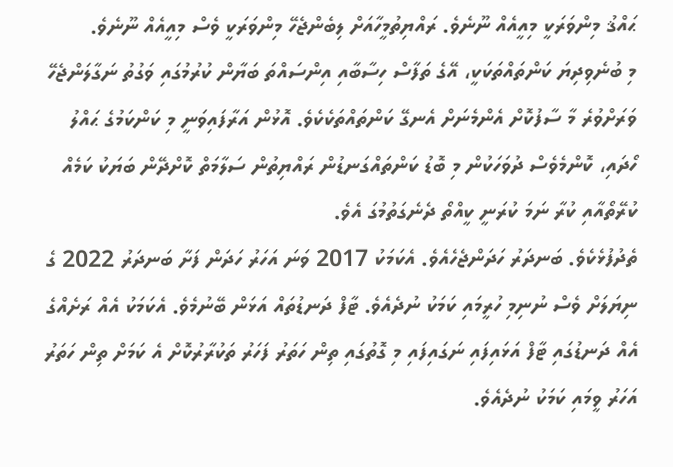ޙައްޤު މިންވަރަކީ މިއީއެއް ނޫނެވެ. ރައްޔިތުމީހާއަށް ލިބެންޖެހޭ މިންވަރަކީ ވެސް މިއީއެއް ނޫނެވެ.
މި ބުނެވިދިޔަ ކަންތައްތަކަކީ، އޭގެ ތަފާސް ހިސާބާއި އިންސައްތަ ބަޔާން ކުރުމުގައި ވަގުތު ނަގާލަންޖެހޭ ވަރަށްވުރެ މާ ސާފުކޮށް އެންމެނަށް އެނގޭ ކަންތައްތަކެކެވެ. އޮޅުން އަރާފައިވަނީ މި ކަންކަމުގެ ޙައްލު ހޯދައި، ކޮންމެވެސް ދުވަހަކުން މި ބޮޑު ކަންތައްގަނޑުން ރައްޔިތުން ސަލާމަތް ކޮށްދޭން ބަޔަކު ކަމެއް ކުރޭތޯއާއި ކުރާ ނަމަ ކުރަނީ ކީއްތޯ ދެނެގަތުމުގަ އެވެ.
ތެދުފުޅެކެވެ. ބަނދަރު ހަދަންޖެހެއެވެ. އެކަމަކު 2017 ވަނަ އަހަރު ހަދަން ފަށާ ބަނދަރު 2022 ގެ ނިޔަލަށް ވެސް ނުނިމި ހުރީމައި ކަމަކު ނުދެއެވެ. ޓާފް ދަނޑުތައް އަޅަން ބޭނުމެވެ. އެކަމަކު އެއް ރަށެއްގެ އެއް ދަނޑުގައި ޓާފް އަޅައިފައި ނަގައިފައި މި ގޮތުގައި ތިން ހަތަރު ފަހަރު ތަކުރާރުކޮށް އެ ކަމަށް ތިން ހަތަރު އަހަރު ވީމައި ކަމަކު ނުދެއެވެ.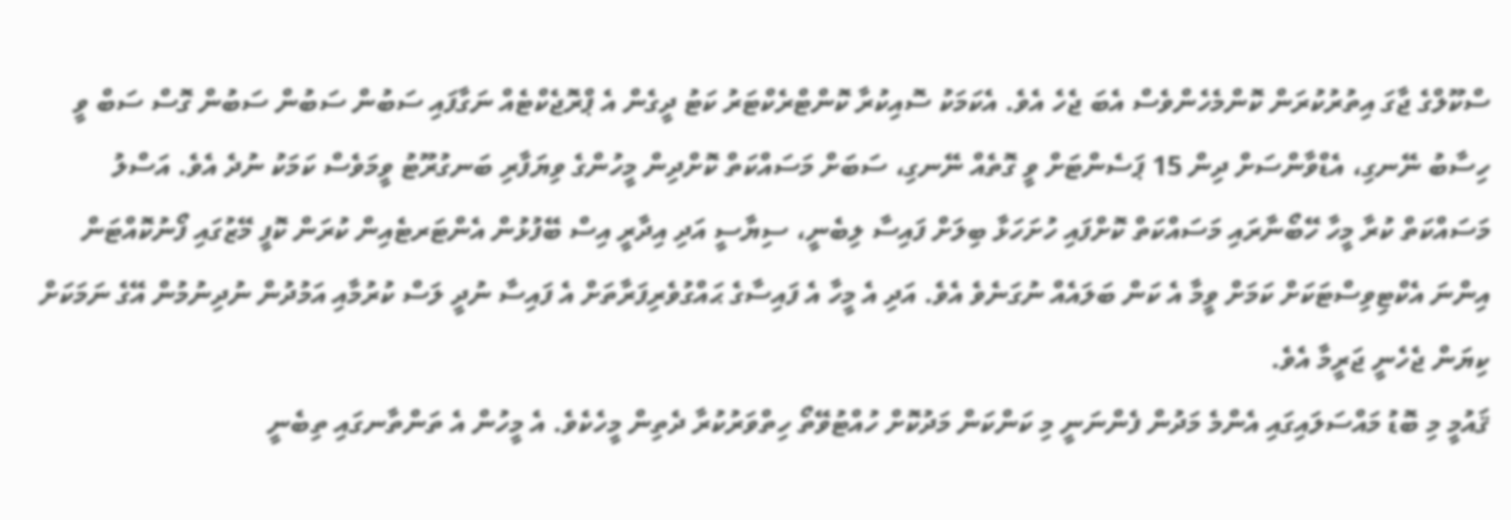ސްކޫލްގެ ޖާގަ އިތުރުކުރަން ކޮންމެހެންވެސް އެބަ ޖެހެ އެވެ. އެކަމަކު ސޮއިކުރާ ކޮންޓްރެކްޓަރު ކަޓު ދީގެން އެ ޕްރޮޖެކްޓެއް ނަގާފައި ސަބުން ސަބުން ސަބުން ގޮސް ސަބް ވީ ހިސާބު ނޭނގި، އެޑްވާންސަށް ދިން 15 ޕަސެންޓަށް ވީ ގޮތެއް ނޭނގި، ސަބަށް މަސައްކަތް ކޮށްދިން މީހުންގެ ވިޔަފާރި ބަނގުރޫޓު ވީމަވެސް ކަމަކު ނުދެ އެވެ. އަސްލު މަސައްކަތް ކުރާ މީހާ ހޭބޯނާރައި މަސައްކަތް ކޮށްފައި ހުށަހަޅާ ބިލަށް ފައިސާ ލިބެނީ، ސިޔާސީ އަދި އިދާރީ އިސް ބޭފުޅުން އެންޓަރޓެއިން ކުރަން ކޮފީ މޭޒުގައި ފޯނުކޮއްޓަން އިންނަ އެކްޓިވިސްޓަކަށް ކަމަށް ވީމާ އެ ކަން ބަލައެއް ނުގަނެވެ އެވެ. އަދި އެ މީހާ އެ ފައިސާގެ ޙައްގުވެރިފަރާތަށް އެ ފައިސާ ނުދީ ލަސް ކުރުމާއި އަމުދުން ނުދިނުމުން އޭގެ ނަމަކަށް ކިޔަން ޖެހެނީ ޖަރީމާ އެވެ.
ޤައުމީ މި ބޮޑު މައްސަލައިގައި އެންމެ މަދުން ފެންނަނީ މި ކަންކަން މަދުކޮށް ހުއްޓުވޭތޯ ހިތްވަރުކުރާ ދެތިން މީހެކެވެ. އެ މީހުން އެ ތަންތާނގައި ތިބެނީ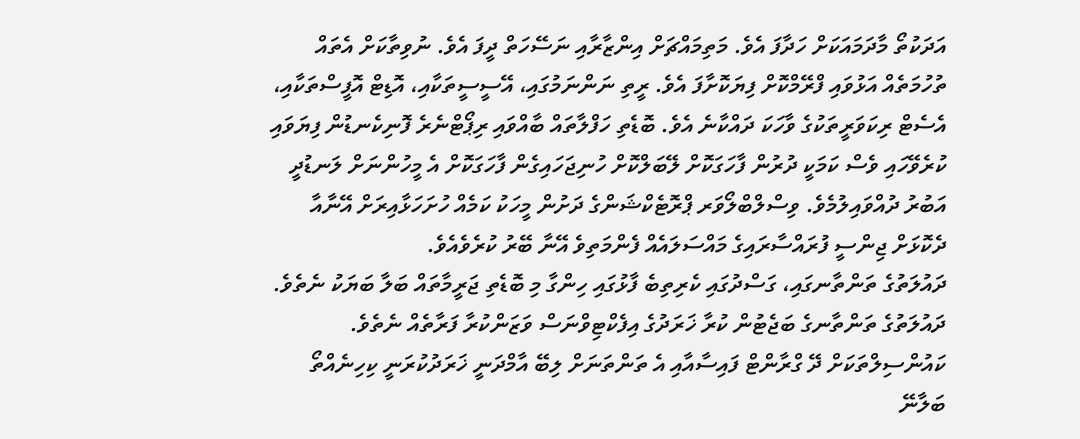އަދަކުތޯ މާދަމައަކަށް ހަދާފަ އެވެ. މަތިމައްޗަށް އިންޒާރާއި ނަސޭހަތް ދީފަ އެވެ. ނުވިތާކަށް އެތައް ތުހުމަތެއް އަޅުވައި ފްރޭމްކޮށް ފިޔަކޮށާފަ އެވެ. ރީތި ނަންނަމުގައި، އޭސީސީތަކާއި، އޮޑިޓް އޮފީސްތަކާއި، އެސެޓް ރިކަވަރީތަކުގެ ވާހަކަ ދައްކާނެ އެވެ. ބޮޑެތި ހަފްލާތައް ބާއްވައި ރިޕޯޓްނެރެ ފޮނިކެނޑުން ފިޔަވައި ކުރެވޭހައި ވެސް ކަމަކީ ދުރުން ފާހަގަކޮށް ލޭބަލްކޮށް ހުނިޖަހައިގެން ފާހަގަކޮށް އެ މީހުންނަށް ލަނޑުދީ އަބުރު ދުއްވައިލުމެވެ. ވިސްލްބްލޯވަރ ޕްރޮޓެކްޝަންގެ ދަށުން މީހަކު ކަމެއް ހުށަހަޅާއިރަށް އޭނާއާ ދެކޮޅަށް ޖިންސީ ފުރައްސާރައިގެ މައްސަލައެއް ފެންމަތިވެ އޭނާ ބޭރު ކުރެވެއެވެ.
ދައުލަތުގެ ތަންތާނގައި، ގަސްދުގައި ކެރިތިބެ ފާޅުގައި ހިންގާ މި ބޮޑެތި ޖަރީމާތައް ބަލާ ބަޔަކު ނެތެވެ. ދައުލަތުގެ ތަންތާނގެ ބަޖެޓުން ކުރާ ޚަރަދުގެ އިފެކްޓިވްނަސް ވަޒަންކުރާ ފަރާތެއް ނެތެވެ. ކައުންސިލްތަކަށް ދޭ ގްރާންޓް ފައިސާއާއި އެ ތަންތަނަށް ލިބޭ އާމްދަނީ ޚަރަދުކުރަނީ ކިހިނެއްތޯ ބަލާނޭ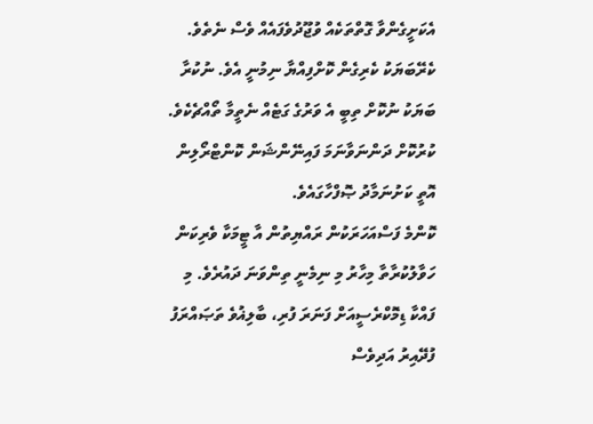އެކަށީގެންވާ ގޮތްތަކެއް ވުޖޫދުވެފައެއް ވެސް ނެތެވެ. ކެރޭބަޔަކު ކެރިގެން ކޮށްފިއްޔާ ނިމުނީ އެވެ. ނުކުރާ ބަޔަކު ނުކޮށް ތިބީ އެ ވަރުގެ ގަޓެއް ނެތީމާ ތޯއްޗެކެވެ. ކުރުކޮށް ދަންނަވާނަމަ ފައިނޭންޝަން ކޮންޓްރޯލިން އޮތީ ކަށުނަމާދު ޞޮފްހާގައެވެ.
ކޮންމެ ފަސްއަހަރަކުން ރައްޔިތުން އާ ޓީމަކާ ވެރިކަން ހަވާލުކުރާތާ މިހާރު މި ނިމެނީ ތިންވަނަ ދައުރެވެ. މި ފައްކާ ޑިމޮކްރެސީއަށް ފަނަރަ ފުރި، ބާލިޣުވެ ތަޞައްރަފު ފުދޭއިރު އަދިވެސް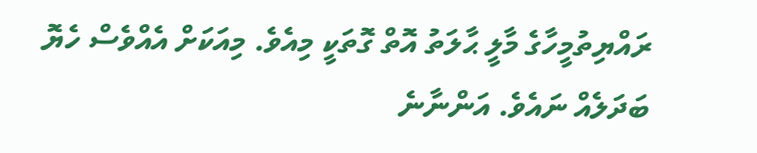ރައްޔިތުމީހާގެ މާލީ ޙާލަތު އޮތް ގޮތަކީ މިއެވެ. މިއަކަށް އެއްވެސް ހެޔޮ ބަދަލެއް ނައެވެ. އަންނާނެ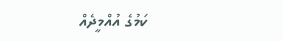ކަމުގެ އުއްމީދެއް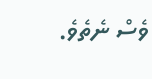ވެސް ނެތެވެ.